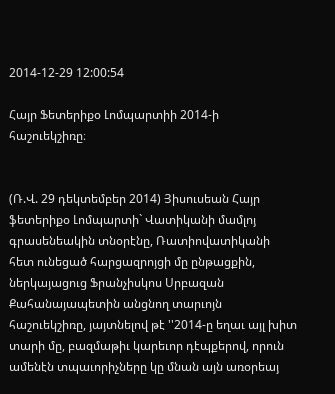2014-12-29 12:00:54

Հայր Ֆետերիքօ Լոմպարտիի 2014-ի հաշուեկշիռը։


(Ռ.Վ. 29 դեկտեմբեր 2014) Յիսուսեան Հայր ֆետերիքօ Լոմպարտի` Վատիկանի մամլոյ գրասենեակին տնօրէնը, Ռատիովատիկանի հետ ունեցած հարցազրոյցի մը ընթացքին, ներկայացուց Ֆրանչիսկոս Սրբազան Քահանայապետին անցնող տարւոյն հաշուեկշիռը, յայտնելով թէ ''2014-ը եղաւ այլ խիտ տարի մը, բազմաթիւ կարեւոր դէպքերով, որուն ամենէն տպաւորիչները կը մնան այն առօրեայ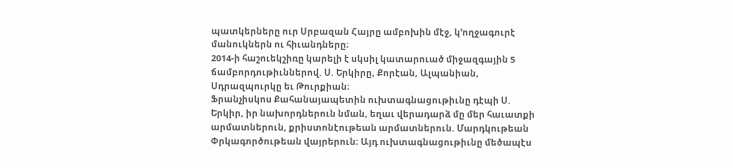պատկերները ուր Սրբազան Հայրը ամբոխին մէջ, կ’ողջագուրէ մանուկներն ու հիւանդները։
2014-ի հաշուեկշիռը կարելի է սկսիլ կատարուած միջազգային 5 ճամբորդութիւններով. Ս. Երկիրը, Քորէան, Ալպանիան, Սդրազպուրկը եւ Թուրքիան։
Ֆրանչիսկոս Քահանայապետին ուխտագնացութիւնը դէպի Ս. Երկիր, իր նախորդներուն նման, եղաւ վերադարձ մը մեր հաւատքի արմատներուն, քրիստոնէութեան արմատներուն. Մարդկութեան Փրկագործութեան վայրերուն։ Այդ ուխտագնացութիւնը մեծապէս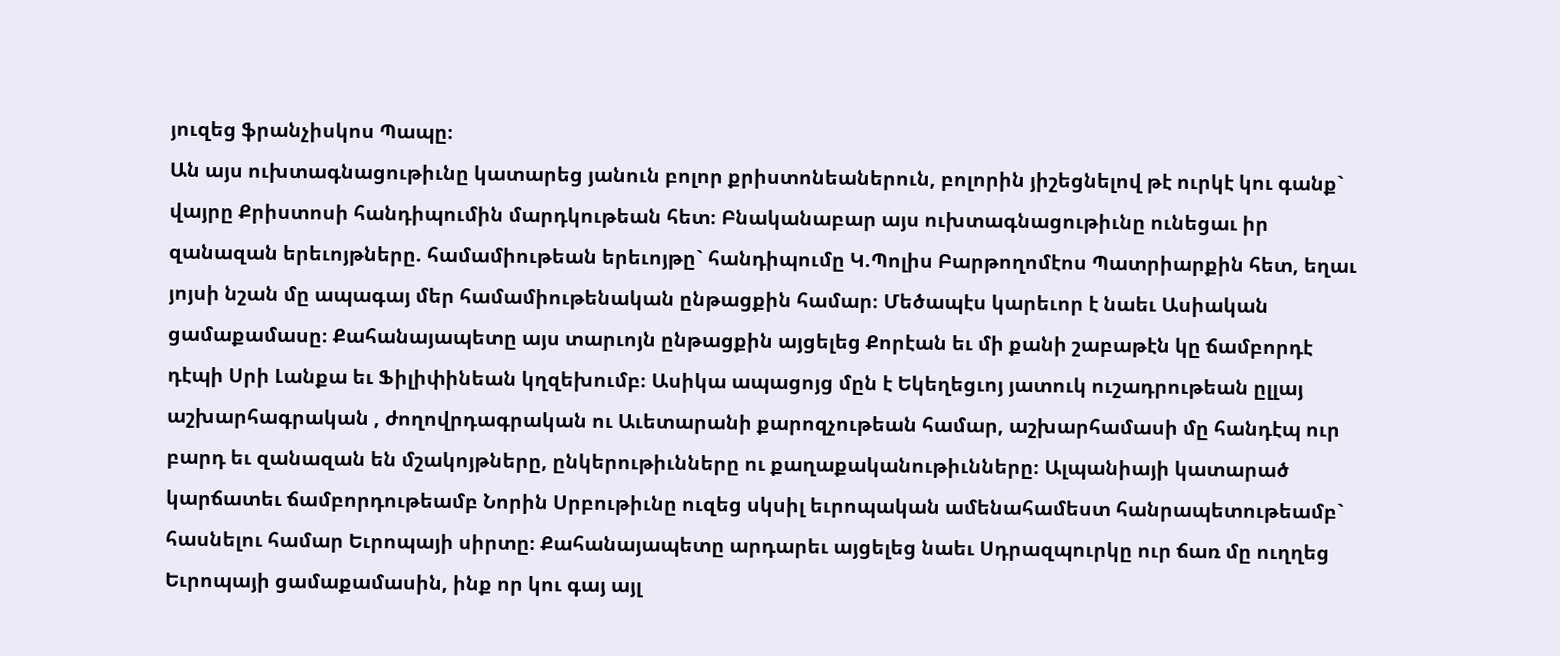յուզեց ֆրանչիսկոս Պապը։
Ան այս ուխտագնացութիւնը կատարեց յանուն բոլոր քրիստոնեաներուն, բոլորին յիշեցնելով թէ ուրկէ կու գանք` վայրը Քրիստոսի հանդիպումին մարդկութեան հետ։ Բնականաբար այս ուխտագնացութիւնը ունեցաւ իր զանազան երեւոյթները. համամիութեան երեւոյթը` հանդիպումը Կ.Պոլիս Բարթողոմէոս Պատրիարքին հետ, եղաւ յոյսի նշան մը ապագայ մեր համամիութենական ընթացքին համար։ Մեծապէս կարեւոր է նաեւ Ասիական ցամաքամասը։ Քահանայապետը այս տարւոյն ընթացքին այցելեց Քորէան եւ մի քանի շաբաթէն կը ճամբորդէ դէպի Սրի Լանքա եւ Ֆիլիփինեան կղզեխումբ։ Ասիկա ապացոյց մըն է Եկեղեցւոյ յատուկ ուշադրութեան ըլլայ աշխարհագրական , ժողովրդագրական ու Աւետարանի քարոզչութեան համար, աշխարհամասի մը հանդէպ ուր բարդ եւ զանազան են մշակոյթները, ընկերութիւնները ու քաղաքականութիւնները։ Ալպանիայի կատարած կարճատեւ ճամբորդութեամբ Նորին Սրբութիւնը ուզեց սկսիլ եւրոպական ամենահամեստ հանրապետութեամբ` հասնելու համար Եւրոպայի սիրտը։ Քահանայապետը արդարեւ այցելեց նաեւ Սդրազպուրկը ուր ճառ մը ուղղեց Եւրոպայի ցամաքամասին, ինք որ կու գայ այլ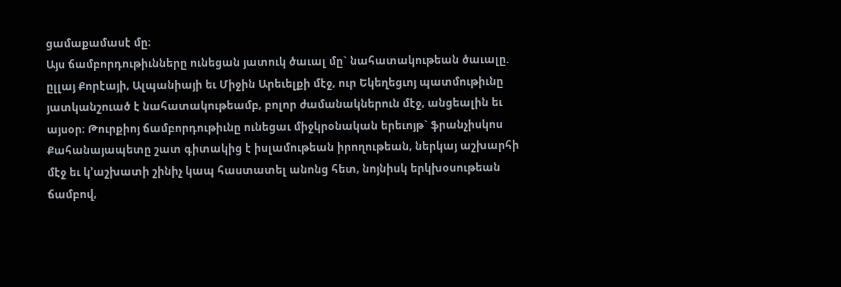ցամաքամասէ մը։
Այս ճամբորդութիւնները ունեցան յատուկ ծաւալ մը` նահատակութեան ծաւալը. ըլլայ Քորէայի, Ալպանիայի եւ Միջին Արեւելքի մէջ, ուր Եկեղեցւոյ պատմութիւնը յատկանշուած է նահատակութեամբ, բոլոր ժամանակներուն մէջ, անցեալին եւ այսօր։ Թուրքիոյ ճամբորդութիւնը ունեցաւ միջկրօնական երեւոյթ` ֆրանչիսկոս Քահանայապետը շատ գիտակից է իսլամութեան իրողութեան, ներկայ աշխարհի մէջ եւ կ’աշխատի շինիչ կապ հաստատել անոնց հետ, նոյնիսկ երկխօսութեան ճամբով,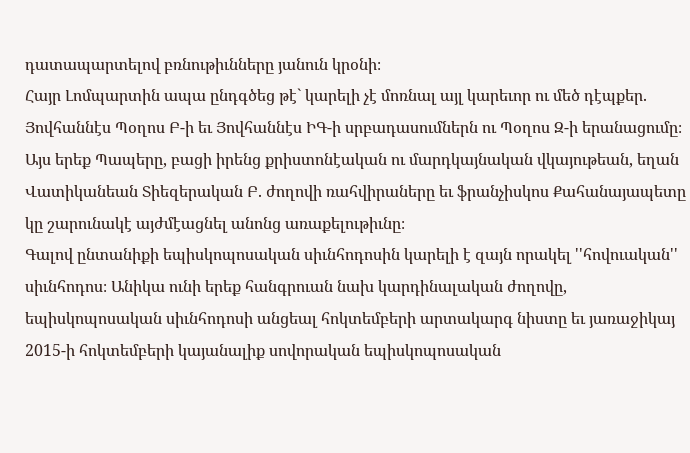դատապարտելով բռնութիւնները յանուն կրօնի։
Հայր Լոմպարտին ապա ընդգծեց թէ` կարելի չէ մոռնալ այլ կարեւոր ու մեծ դէպքեր. Յովհաննէս Պօղոս Բ-ի եւ Յովհաննէս ԻԳ-ի սրբադասումներն ու Պօղոս Զ-ի երանացումը։ Այս երեք Պապերը, բացի իրենց քրիստոնէական ու մարդկայնական վկայութեան, եղան Վատիկանեան Տիեզերական Բ. ժողովի ռահվիրաները եւ ֆրանչիսկոս Քահանայապետը կը շարունակէ այժմէացնել անոնց առաքելութիւնը։
Գալով ընտանիքի եպիսկոպոսական սիւնհոդոսին կարելի է զայն որակել ''հովուական'' սիւնհոդոս։ Անիկա ունի երեք հանգրուան նախ կարդինալական ժողովը, եպիսկոպոսական սիւնհոդոսի անցեալ հոկտեմբերի արտակարգ նիստը եւ յառաջիկայ 2015-ի հոկտեմբերի կայանալիք սովորական եպիսկոպոսական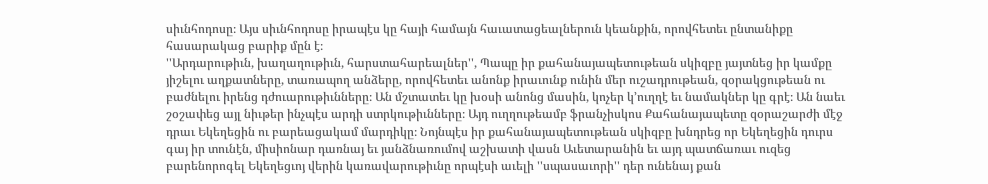սիւնհոդոսը։ Այս սիւնհոդոսը իրապէս կը հայի համայն հաւատացեալներուն կեանքին, որովհետեւ ընտանիքը հասարակաց բարիք մըն է։
''Արդարութիւն, խաղաղութիւն, հարստահարեալներ'', Պապը իր քահանայապետութեան սկիզբը յայտնեց իր կամքը յիշելու աղքատները, տառապող անձերը, որովհետեւ անոնք իրաւունք ունին մեր ուշադրութեան, զօրակցութեան ու բաժնելու իրենց դժուարութիւնները։ Ան մշտատեւ կը խօսի անոնց մասին, կոչեր կ’ուղղէ եւ նամակներ կը գրէ։ Ան նաեւ շօշափեց այլ նիւթեր ինչպէս արդի ստրկութիւնները։ Այդ ուղղութեամբ ֆրանչիսկոս Քահանայապետը զօրաշարժի մէջ դրաւ Եկեղեցին ու բարեացակամ մարդիկը։ Նոյնպէս իր քահանայապետութեան սկիզբը խնդրեց որ Եկեղեցին դուրս գայ իր տունէն, միսիոնար դառնայ եւ յանձնառումով աշխատի վասն Աւետարանին եւ այդ պատճառաւ ուզեց բարենորոգել Եկեղեցւոյ վերին կառավարութիւնը որպէսի աւելի ''սպասաւորի'' դեր ունենայ քան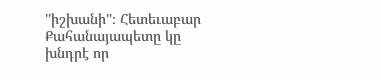''իշխանի''։ Հետեւաբար Քահանայապետը կը խնդրէ որ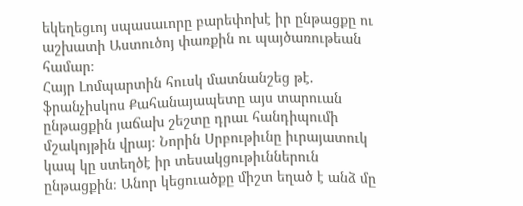եկեղեցւոյ սպասաւորը բարեփոխէ իր ընթացքը ու աշխատի Աստուծոյ փառքին ու պայծառութեան համար։
Հայր Լոմպարտին հուսկ մատնանշեց թէ. ֆրանչիսկոս Քահանայապետը այս տարուան ընթացքին յաճախ շեշտը դրաւ հանդիպումի մշակոյթին վրայ։ Նորին Սրբութիւնը իւրայատուկ կապ կը ստեղծէ իր տեսակցութիւններուն ընթացքին։ Անոր կեցուածքը միշտ եղած է անձ մը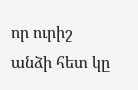որ ուրիշ անձի հետ կը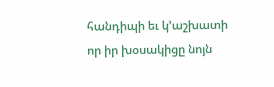հանդիպի եւ կ’աշխատի որ իր խօսակիցը նոյն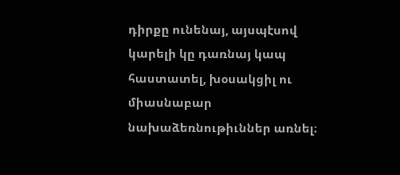դիրքը ունենայ, այսպէսով կարելի կը դառնայ կապ հաստատել, խօսակցիլ ու միասնաբար նախաձեռնութիւններ առնել։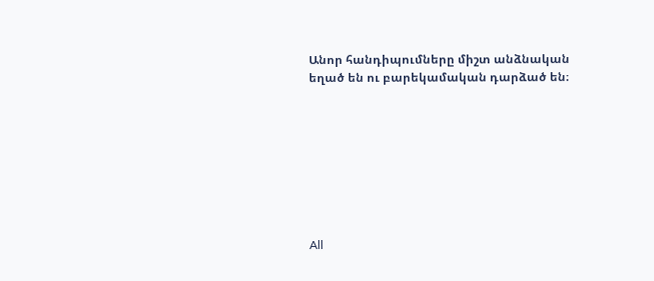Անոր հանդիպումները միշտ անձնական եղած են ու բարեկամական դարձած են։








All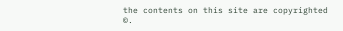the contents on this site are copyrighted ©.